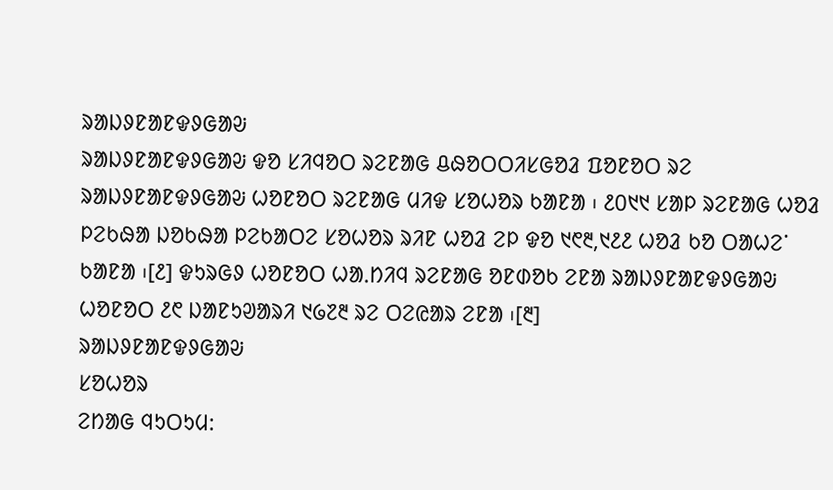ᱨᱟᱡᱽᱱᱟᱱᱫᱽᱜᱟᱶ
ᱨᱟᱡᱽᱱᱟᱱᱫᱽᱜᱟᱶ ᱫᱚ ᱥᱤᱧᱚᱛ ᱨᱮᱱᱟᱜ ᱪᱷᱚᱛᱛᱤᱥᱜᱚᱲ ᱯᱚᱱᱚᱛ ᱨᱮ ᱨᱟᱡᱽᱱᱟᱱᱫᱽᱜᱟᱶ ᱦᱚᱱᱚᱛ ᱨᱮᱱᱟᱜ ᱢᱤᱫ ᱥᱚᱦᱚᱨ ᱠᱟᱱᱟ ᱾ ᱒᱐᱑᱑ ᱥᱟᱞ ᱨᱮᱱᱟᱜ ᱦᱚᱲ ᱞᱮᱠᱷᱟ ᱡᱚᱠᱷᱟ ᱞᱮᱠᱟᱛᱮ ᱥᱚᱦᱚᱨ ᱨᱤᱱ ᱦᱚᱲ ᱮᱞ ᱫᱚ ᱑᱖᱓,᱑᱒᱒ ᱦᱚᱲ ᱠᱚ ᱛᱟᱦᱮᱸ ᱠᱟᱱᱟ ᱾[᱒] ᱫᱩᱨᱜᱽ ᱦᱚᱱᱚᱛ ᱦᱟᱹᱴᱤᱧ ᱨᱮᱱᱟᱜ ᱚᱱᱰᱚᱠ ᱮᱱᱟ ᱨᱟᱡᱽᱱᱟᱱᱫᱽᱜᱟᱶ ᱦᱚᱱᱚᱛ ᱒᱖ ᱡᱟᱱᱩᱣᱟᱨᱤ ᱑᱙᱗᱓ ᱨᱮ ᱛᱮᱭᱟᱨ ᱮᱱᱟ ᱾[᱓]
ᱨᱟᱡᱽᱱᱟᱱᱫᱽᱜᱟᱶ
ᱥᱚᱦᱚᱨ
ᱮᱴᱟᱜ ᱧᱩᱛᱩᱢ: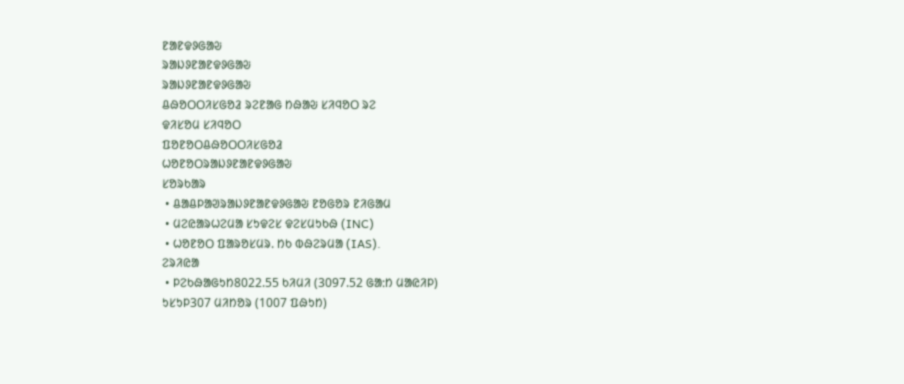ᱱᱟᱱᱫᱽᱜᱟᱶ
ᱨᱟᱡᱽᱱᱟᱱᱫᱽᱜᱟᱶ
ᱨᱟᱡᱽᱱᱟᱱᱫᱽᱜᱟᱶ
ᱪᱷᱚᱛᱛᱤᱥᱜᱚᱲ ᱨᱮᱱᱟᱜ ᱴᱷᱟᱶ ᱥᱤᱧᱚᱛ ᱨᱮ
ᱫᱤᱥᱚᱢ ᱥᱤᱧᱚᱛ
ᱯᱚᱱᱚᱛᱪᱷᱚᱛᱛᱤᱥᱜᱚᱲ
ᱦᱚᱱᱚᱛᱨᱟᱡᱽᱱᱟᱱᱫᱽᱜᱟᱶ
ᱥᱚᱨᱠᱟᱨ
 • ᱪᱟᱪᱞᱟᱣᱨᱟᱡᱽᱱᱟᱱᱫᱽᱜᱟᱶ ᱱᱚᱜᱚᱨ ᱱᱤᱜᱟᱢ
 • ᱢᱮᱭᱟᱨᱦᱮᱢᱟ ᱥᱩᱫᱮᱥ ᱫᱮᱥᱢᱩᱠᱷ (INC)
 • ᱦᱚᱱᱚᱛ ᱯᱟᱨᱚᱥᱢᱨ. ᱴᱠ ᱵᱷᱮᱨᱢᱟ (IAS).
ᱮᱨᱤᱭᱟ
 • ᱞᱮᱠᱷᱟᱜᱩᱴ8022.55 ᱠᱤᱢᱤ (3097.52 ᱜᱟᱺᱴ ᱢᱟᱭᱤᱞ)
ᱩᱥᱩᱞ307 ᱢᱤᱴᱚᱨ (1007 ᱯᱷᱩᱴ)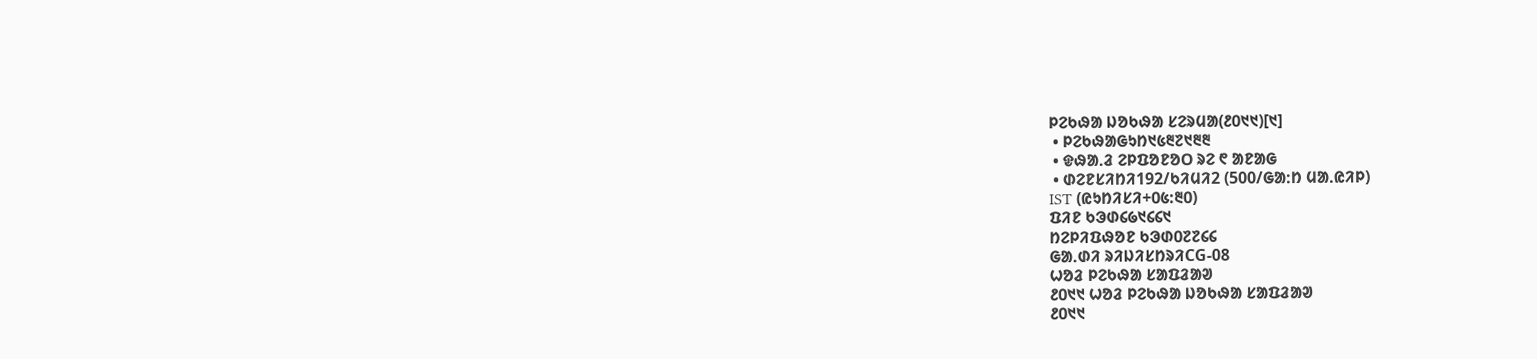ᱞᱮᱠᱷᱟ ᱡᱚᱠᱷᱟ ᱥᱮᱨᱢᱟ(᱒᱐᱑᱑)[᱑]
 • ᱞᱮᱠᱷᱟᱜᱩᱴ᱑᱕᱓᱗᱑᱓᱓
 • ᱫᱷᱟᱹᱲ ᱮᱞᱯᱚᱱᱚᱛ ᱨᱮ ᱖ ᱟᱱᱟᱜ
 • ᱰᱮᱱᱥᱤᱴᱤ192/ᱠᱤᱢᱤ2 (500/ᱜᱟᱺᱴ ᱢᱟᱹᱭᱤᱞ)
IST (ᱭᱩᱴᱤᱥᱤ+᱐᱕:᱓᱐)
ᱯᱤᱱ ᱠᱳᱰ᱔᱙᱑᱔᱔᱑
ᱴᱮᱞᱤᱯᱷᱚᱱ ᱠᱳᱰ᱐᱗᱗᱔᱔
ᱜᱟᱹᱰᱤ ᱨᱤᱡᱤᱥᱴᱨᱤCG-08
ᱦᱚᱲ ᱞᱮᱠᱷᱟ ᱥᱟᱯᱲᱟᱣ
᱒᱐᱑᱑ ᱦᱚᱲ ᱞᱮᱠᱷᱟ ᱡᱚᱠᱷᱟ ᱥᱟᱯᱲᱟᱣ
᱒᱐᱑᱑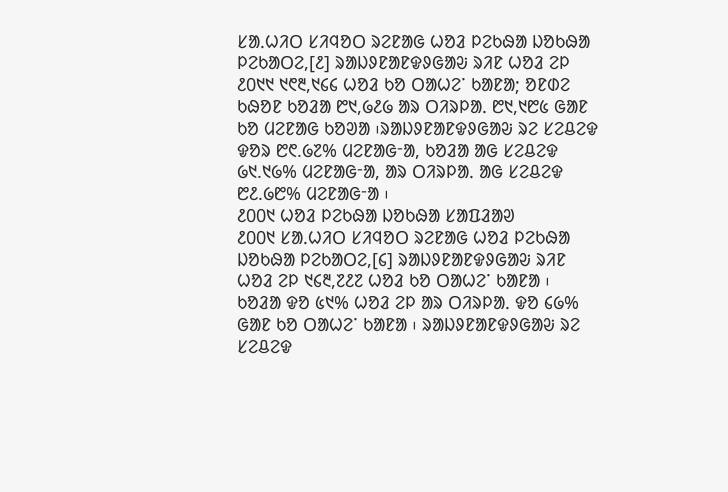ᱥᱟᱹᱦᱤᱛ ᱥᱤᱧᱚᱛ ᱨᱮᱱᱟᱜ ᱦᱚᱲ ᱞᱮᱠᱷᱟ ᱡᱚᱠᱷᱟ ᱞᱮᱠᱟᱛᱮ,[᱒] ᱨᱟᱡᱽᱱᱟᱱᱫᱽᱜᱟᱶ ᱨᱤᱱ ᱦᱚᱲ ᱮᱞ ᱒᱐᱑᱑ ᱑᱖᱓,᱑᱔᱔ ᱦᱚᱲ ᱠᱚ ᱛᱟᱦᱮᱸ ᱠᱟᱱᱟ; ᱚᱱᱰᱮ ᱠᱷᱚᱱ ᱠᱚᱲᱟ ᱘᱑,᱙᱒᱙ ᱟᱨ ᱛᱤᱨᱞᱟᱹ ᱘᱑,᱑᱘᱕ ᱜᱟᱱ ᱠᱚ ᱢᱮᱱᱟᱜ ᱠᱚᱣᱟ ᱾ᱨᱟᱡᱽᱱᱟᱱᱫᱽᱜᱟᱶ ᱨᱮ ᱥᱮᱪᱮᱫ ᱫᱚᱨ ᱘᱖.᱙᱗% ᱢᱮᱱᱟᱜᱼᱟ, ᱠᱚᱲᱟ ᱟᱜ ᱥᱮᱪᱮᱫ ᱙᱑.᱑᱙% ᱢᱮᱱᱟᱜᱼᱟ, ᱟᱨ ᱛᱤᱨᱞᱟᱹ ᱟᱜ ᱥᱮᱪᱮᱫ ᱘᱒.᱙᱘% ᱢᱮᱱᱟᱜᱼᱟ ᱾
᱒᱐᱐᱑ ᱦᱚᱲ ᱞᱮᱠᱷᱟ ᱡᱚᱠᱷᱟ ᱥᱟᱯᱲᱟᱣ
᱒᱐᱐᱑ ᱥᱟᱹᱦᱤᱛ ᱥᱤᱧᱚᱛ ᱨᱮᱱᱟᱜ ᱦᱚᱲ ᱞᱮᱠᱷᱟ ᱡᱚᱠᱷᱟ ᱞᱮᱠᱟᱛᱮ,[᱔] ᱨᱟᱡᱽᱱᱟᱱᱫᱽᱜᱟᱶ ᱨᱤᱱ ᱦᱚᱲ ᱮᱞ ᱑᱔᱓,᱗᱒᱗ ᱦᱚᱲ ᱠᱚ ᱛᱟᱦᱮᱸ ᱠᱟᱱᱟ ᱾ ᱠᱚᱲᱟ ᱫᱚ ᱕᱑% ᱦᱚᱲ ᱮᱞ ᱟᱨ ᱛᱤᱨᱞᱟᱹ ᱫᱚ ᱔᱙% ᱜᱟᱱ ᱠᱚ ᱛᱟᱦᱮᱸ ᱠᱟᱱᱟ ᱾ ᱨᱟᱡᱽᱱᱟᱱᱫᱽᱜᱟᱶ ᱨᱮ ᱥᱮᱪᱮᱫ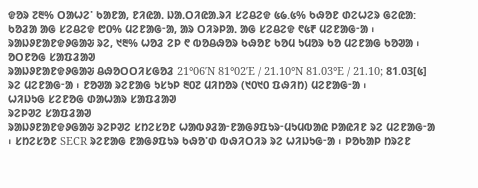ᱫᱚᱨ ᱗᱓% ᱛᱟᱦᱮᱸ ᱠᱟᱱᱟ, ᱱᱤᱭᱟᱹ ᱡᱟᱹᱛᱤᱭᱟᱹᱨᱤ ᱥᱮᱪᱮᱫ ᱕᱙.᱕% ᱠᱷᱚᱱ ᱰᱮᱦᱮᱨ ᱜᱮᱭᱟ: ᱠᱚᱲᱟ ᱟᱜ ᱥᱮᱪᱮᱫ ᱘᱐% ᱢᱮᱱᱟᱜᱼᱟ, ᱟᱨ ᱛᱤᱨᱞᱟᱹ ᱟᱜ ᱥᱮᱪᱮᱫ ᱖᱕₹ ᱢᱮᱱᱟᱜᱼᱟ ᱾ ᱨᱟᱡᱽᱱᱟᱱᱫᱽᱜᱟᱶ ᱨᱮ, ᱑᱓% ᱦᱚᱲ ᱮᱞ ᱖ ᱵᱚᱪᱷᱚᱨ ᱠᱷᱚᱱ ᱠᱚᱢ ᱩᱢᱚᱨ ᱠᱚ ᱢᱮᱱᱟᱜ ᱠᱚᱣᱟ ᱾
ᱚᱛᱱᱚᱜ ᱥᱟᱯᱲᱟᱣ
ᱨᱟᱡᱽᱱᱟᱱᱫᱽᱜᱟᱶ ᱪᱷᱚᱛᱛᱤᱥᱜᱚᱲ 21°06′N 81°02′E / 21.10°N 81.03°E / 21.10; 81.03[᱕] ᱨᱮ ᱢᱮᱱᱟᱜᱼᱟ ᱾ ᱱᱚᱣᱟ ᱨᱮᱱᱟᱜ ᱩᱥᱩᱞ ᱓᱐᱗ ᱢᱤᱴᱚᱨ (᱑᱐᱑᱐ ᱯᱷᱤᱴ) ᱢᱮᱱᱟᱜᱼᱟ ᱾
ᱦᱤᱡᱩᱜ ᱥᱮᱱᱚᱜ ᱰᱟᱦᱟᱨ ᱥᱟᱯᱲᱟᱣ
ᱨᱮᱞᱣᱮ ᱥᱟᱯᱲᱟᱣ
ᱨᱟᱡᱽᱱᱟᱱᱫᱽᱜᱟᱶ ᱨᱮᱞᱣᱮ ᱥᱴᱮᱥᱚᱱ ᱦᱟᱵᱽᱲᱟᱼᱱᱟᱜᱽᱯᱩᱨᱼᱢᱩᱢᱵᱟᱭ ᱞᱟᱭᱤᱱ ᱨᱮ ᱢᱮᱱᱟᱜᱼᱟ ᱾ ᱥᱴᱮᱥᱚᱱ SECR ᱨᱮᱱᱟᱜ ᱱᱟᱜᱽᱯᱩᱨ ᱠᱷᱚᱸᱰ ᱵᱷᱤᱛᱤᱨ ᱨᱮ ᱦᱤᱡᱩᱜᱼᱟ ᱾ ᱞᱚᱠᱟᱞ ᱴᱨᱮᱱ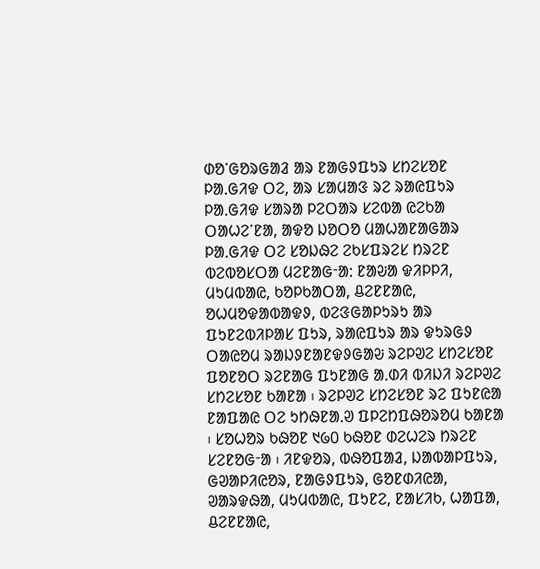ᱰᱚᱸᱜᱚᱨᱜᱟᱲ ᱟᱨ ᱱᱟᱜᱽᱯᱩᱨ ᱥᱴᱮᱥᱚᱱ ᱞᱟᱹᱜᱤᱫ ᱛᱮ, ᱟᱨ ᱥᱟᱢᱟᱝ ᱨᱮ ᱨᱟᱭᱯᱩᱨ ᱞᱟᱹᱜᱤᱫ ᱥᱟᱨᱟ ᱞᱮᱛᱟᱨ ᱥᱮᱵᱟ ᱭᱮᱠᱟ ᱛᱟᱦᱮᱸᱱᱟ, ᱟᱫᱚ ᱡᱚᱛᱚ ᱢᱟᱦᱟᱱᱟᱜᱟᱨ ᱞᱟᱹᱜᱤᱫ ᱛᱮ ᱥᱚᱡᱷᱮ ᱮᱠᱥᱯᱨᱮᱥ ᱴᱨᱮᱱ ᱵᱮᱵᱚᱥᱛᱟ ᱢᱮᱱᱟᱜᱼᱟ: ᱱᱟᱶᱟ ᱫᱤᱞᱞᱤ, ᱢᱩᱢᱵᱟᱭ, ᱠᱚᱞᱠᱟᱛᱟ, ᱪᱮᱱᱱᱟᱭ, ᱚᱦᱢᱚᱫᱟᱵᱟᱫᱽ, ᱵᱮᱝᱜᱟᱞᱩᱨᱩ ᱟᱨ ᱯᱩᱱᱮᱵᱤᱞᱟᱥ ᱯᱩᱨ, ᱨᱟᱭᱯᱩᱨ ᱟᱨ ᱫᱩᱨᱜᱽ ᱛᱟᱭᱚᱢ ᱨᱟᱡᱽᱱᱟᱱᱫᱽᱜᱟᱶ ᱨᱮᱞᱣᱮ ᱥᱴᱮᱥᱚᱱ ᱯᱚᱱᱚᱛ ᱨᱮᱱᱟᱜ ᱯᱩᱱᱟᱜ ᱟᱹᱰᱤ ᱵᱤᱡᱤ ᱨᱮᱞᱣᱮ ᱥᱴᱮᱥᱚᱱ ᱠᱟᱱᱟ ᱾ ᱨᱮᱞᱣᱮ ᱥᱴᱮᱥᱚᱱ ᱨᱮ ᱯᱩᱱᱭᱟ ᱱᱟᱯᱟᱭ ᱛᱮ ᱩᱴᱷᱱᱟᱹᱣ ᱯᱞᱮᱴᱯᱷᱚᱨᱚᱢ ᱠᱟᱱᱟ ᱾ ᱥᱚᱦᱚᱨ ᱠᱷᱚᱱ ᱑᱙᱐ ᱠᱷᱚᱱ ᱰᱮᱦᱮᱨ ᱴᱨᱮᱱ ᱥᱮᱱᱚᱜᱼᱟ ᱾ ᱤᱱᱫᱚᱨ, ᱵᱷᱚᱯᱟᱲ, ᱡᱟᱵᱟᱞᱯᱩᱨ, ᱜᱣᱟᱞᱤᱭᱚᱨ, ᱱᱟᱜᱽᱯᱩᱨ, ᱜᱚᱱᱰᱤᱭᱟ, ᱣᱟᱨᱫᱷᱟ, ᱢᱩᱢᱵᱟᱭ, ᱯᱩᱱᱮ, ᱱᱟᱥᱤᱠ, ᱦᱟᱯᱟ, ᱪᱮᱱᱱᱟᱭ,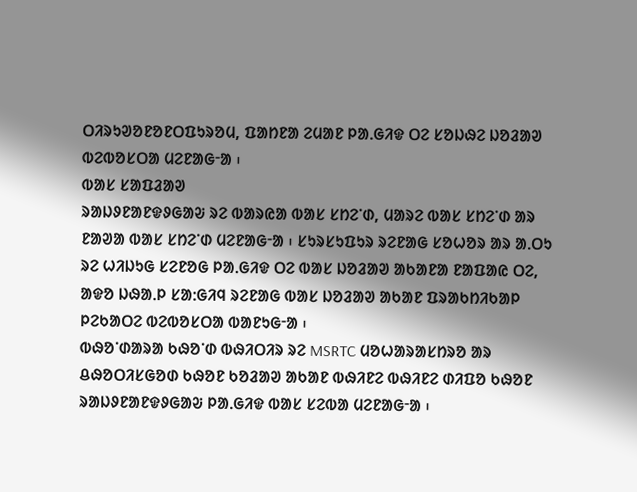ᱛᱤᱨᱩᱣᱚᱱᱚᱱᱛᱯᱩᱨᱚᱢ, ᱯᱟᱴᱱᱟ ᱮᱢᱟᱱ ᱞᱟᱹᱜᱤᱫ ᱛᱮ ᱥᱚᱡᱷᱮ ᱡᱚᱲᱟᱣ ᱵᱮᱵᱚᱥᱛᱟ ᱢᱮᱱᱟᱜᱼᱟ ᱾
ᱵᱟᱥ ᱥᱟᱯᱲᱟᱣ
ᱨᱟᱡᱽᱱᱟᱱᱫᱽᱜᱟᱶ ᱨᱮ ᱵᱟᱨᱭᱟ ᱵᱟᱥ ᱥᱴᱮᱸᱰ, ᱢᱟᱨᱮ ᱵᱟᱥ ᱥᱴᱮᱸᱰ ᱟᱨ ᱱᱟᱣᱟ ᱵᱟᱥ ᱥᱴᱮᱸᱰ ᱢᱮᱱᱟᱜᱼᱟ ᱾ ᱥᱩᱨᱥᱩᱯᱩᱨ ᱨᱮᱱᱟᱜ ᱥᱚᱦᱚᱨ ᱟᱨ ᱟᱹᱛᱩ ᱨᱮ ᱦᱤᱡᱩᱜ ᱥᱮᱱᱚᱜ ᱞᱟᱹᱜᱤᱫ ᱛᱮ ᱵᱟᱥ ᱡᱚᱲᱟᱣ ᱟᱠᱟᱱᱟ ᱱᱟᱯᱟᱭ ᱛᱮ, ᱟᱫᱚ ᱡᱷᱟᱹᱞ ᱥᱟᱺᱜᱤᱧ ᱨᱮᱱᱟᱜ ᱵᱟᱥ ᱡᱚᱲᱟᱣ ᱟᱠᱟᱱ ᱯᱨᱟᱠᱴᱤᱠᱟᱞ ᱞᱮᱠᱟᱛᱮ ᱵᱮᱵᱚᱥᱛᱟ ᱵᱟᱱᱩᱜᱼᱟ ᱾
ᱵᱷᱚᱸᱰᱟᱨᱟ ᱠᱷᱚᱸᱰ ᱵᱷᱤᱛᱤᱨ ᱨᱮ MSRTC ᱢᱚᱦᱟᱨᱟᱥᱴᱨᱚ ᱟᱨ ᱪᱷᱚᱛᱤᱥᱜᱚᱰ ᱠᱷᱚᱱ ᱠᱚᱲᱟᱣ ᱟᱠᱟᱱ ᱵᱷᱤᱱᱮ ᱵᱷᱤᱱᱮ ᱰᱤᱯᱚ ᱠᱷᱚᱱ ᱨᱟᱡᱽᱱᱟᱱᱫᱽᱜᱟᱶ ᱞᱟᱹᱜᱤᱫ ᱵᱟᱥ ᱥᱮᱵᱟ ᱢᱮᱱᱟᱜᱼᱟ ᱾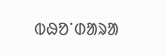ᱵᱷᱚᱸᱰᱟᱨᱟ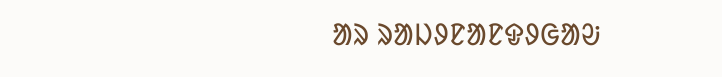ᱟᱨ ᱨᱟᱡᱽᱱᱟᱱᱫᱽᱜᱟᱶ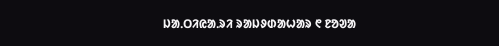ᱡᱟᱹᱛᱤᱭᱟᱹᱨᱤ ᱨᱟᱡᱽᱰᱟᱦᱟᱨ ᱖ ᱱᱚᱣᱟ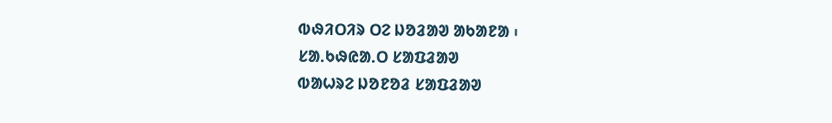ᱵᱷᱤᱛᱤᱨ ᱛᱮ ᱡᱚᱲᱟᱣ ᱟᱠᱟᱱᱟ ᱾
ᱥᱟᱹᱠᱷᱭᱟᱹᱛ ᱥᱟᱯᱲᱟᱣ
ᱵᱟᱦᱨᱮ ᱡᱚᱱᱚᱲ ᱥᱟᱯᱲᱟᱣ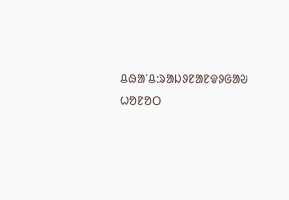ᱪᱷᱟᱸᱪ:ᱨᱟᱡᱽᱱᱟᱱᱫᱽᱜᱟᱶ ᱦᱚᱱᱚᱛ